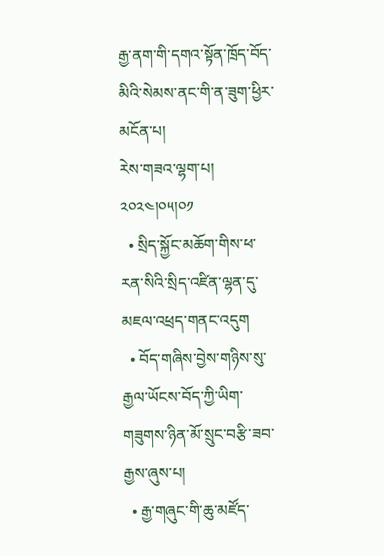རྒྱ་ནག་གི་དགའ་སྟོན་ཁྲོད་བོད་མིའི་སེམས་ནང་གི་ན་ཟུག་ཕྱིར་མངོན་པ།
རེས་གཟའ་ལྷག་པ། ༢༠༢༤།༠༥།༠༡
  • སྲིད་སྐྱོང་མཆོག་གིས་ཕ་རན་སིའི་སྲིད་འཛིན་ལྷན་དུ་མཇལ་འཕྲད་གནང་འདུག
  • བོད་གཞིས་བྱེས་གཉིས་སུ་རྒྱལ་ཡོངས་བོད་ཀྱི་ཡིག་གཟུགས་ཉིན་མོ་སྲུང་བརྩི་ཟབ་རྒྱས་ཞུས་པ།
  • རྒྱ་གཞུང་གི་ཆུ་མཛོད་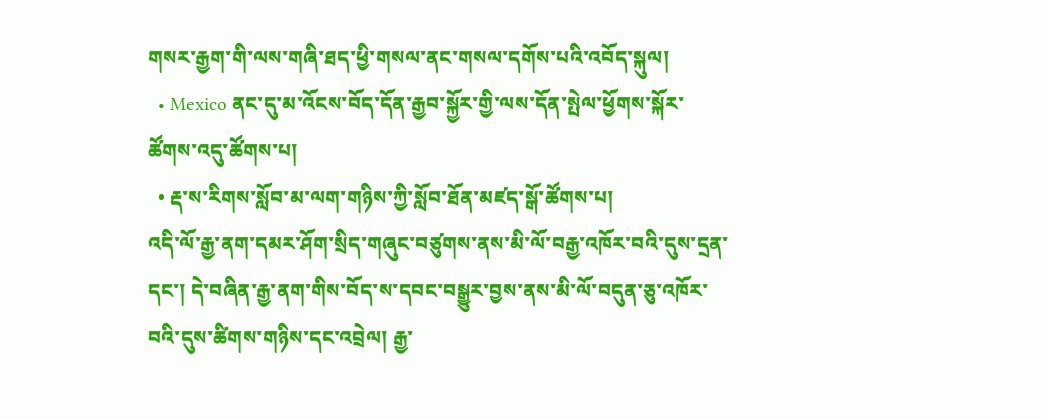གསར་རྒྱག་གི་ལས་གཞི་ཐད་ཕྱི་གསལ་ནང་གསལ་དགོས་པའི་འབོད་སྐུལ།
  • Mexico ནང་དུ་མ་འོངས་བོད་དོན་རྒྱབ་སྐྱོར་གྱི་ལས་དོན་སྤེལ་ཕྱོགས་སྐོར་ཚོགས་འདུ་ཚོགས་པ།
  • རྡ་ས་རིགས་སློབ་མ་ལག་གཉིས་ཀྱི་སློབ་ཐོན་མཛད་སྒོ་ཚོགས་པ།
འདི་ལོ་རྒྱ་ནག་དམར་ཤོག་སྲིད་གཞུང་བཙུགས་ནས་མི་ལོ་བརྒྱ་འཁོར་བའི་དུས་དྲན་དང་། དེ་བཞིན་རྒྱ་ནག་གིས་བོད་ས་དབང་བསྒྱུར་བྱས་ནས་མི་ལོ་བདུན་ཅུ་འཁོར་བའི་དུས་ཚིགས་གཉིས་དང་འབྲེལ། རྒྱ་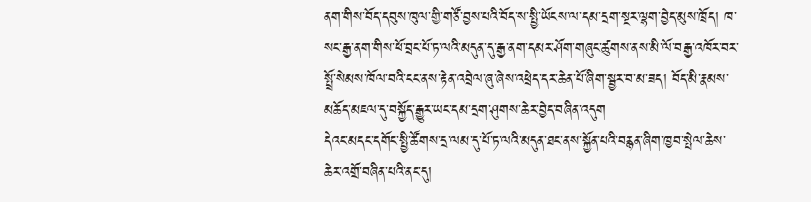ནག་གིས་བོད་དབུས་ཁུལ་གྱི་གཙོ་བྱས་པའི་བོད་ས་སྤྱི་ཡོངས་ལ་དམ་དྲག་སྔར་ལྷག་བྱེད་མུས་ཁྲོད། ཁ་སང་རྒྱ་ནག་གིས་ཕོ་བྲང་པོ་ཏ་ལའི་མདུན་དུ་རྒྱ་ནག་དམར་ཤོག་གཞུང་ཚུགས་ནས་མི་ལོ་བརྒྱ་འཁོར་བར་སྤྲོ་སེམས་ཁོལ་བའི་ངང་ནས་རྟེན་འབྲེལ་ཞུ་ཞེས་འཕྲེད་དར་ཆེན་པོ་ཞིག་སྦྱར་བ་མ་ཟད། བོད་མི་རྣམས་མཆོད་མཇལ་དུ་བསྐྱོད་རྒྱུར་ཡང་དམ་དྲག་ཤུགས་ཆེར་བྱེད་བཞིན་འདུག
དེའང་མདང་དགོང་སྤྱི་ཚོགས་དྲ་ལམ་དུ་པོ་ཏ་ལའི་མདུན་ཐང་ནས་སྐྱོན་པའི་བརྙན་ཞིག་ཁྱབ་སྤེལ་ཆེས་ཆེར་འགྲོ་བཞིན་པའི་ནང་དུ།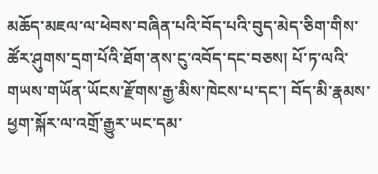མཆོད་མཇལ་ལ་ཕེབས་བཞིན་པའི་བོད་པའི་བུད་མེད་ཅིག་གིས་ཚོར་ཤུགས་དྲག་པོའི་ཐོག་ནས་ངུ་འབོད་དང་བཅས། པོ་ཏ་ལའི་གཡས་གཡོན་ཡོངས་རྫོགས་རྒྱ་མིས་ཁེངས་པ་དང་། བོད་མི་རྣམས་ཕྱག་སྐོར་ལ་འགྲོ་རྒྱུར་ཡང་དམ་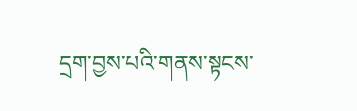དྲག་བྱས་པའི་གནས་སྟངས་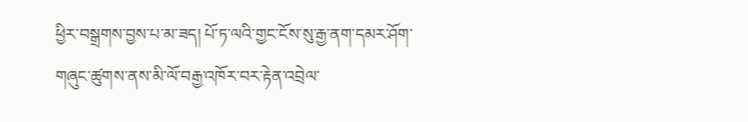ཕྱིར་བསྒྲགས་བྱས་པ་མ་ཟད། པོ་ཏ་ལའི་གྱང་ངོས་སུ་རྒྱ་ནག་དམར་ཤོག་གཞུང་ཚུགས་ནས་མི་ལོ་བརྒྱ་འཁོར་བར་རྟེན་འབྲེལ་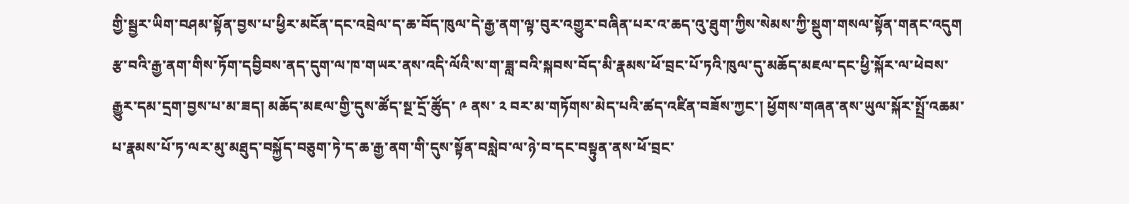གྱི་སྦྱར་ཡིག་བཤམ་སྟོན་བྱས་པ་ཕྱིར་མངོན་དང་འབྲེལ་ད་ཆ་བོད་ཁུལ་དེ་རྒྱ་ནག་ལྟ་བུར་འགྱུར་བཞིན་པར་འ་ཆད་འུ་ཐུག་ཀྱིས་སེམས་ཀྱི་སྡུག་གསལ་སྟོན་གནང་འདུག
རྩ་བའི་རྒྱ་ནག་གིས་ཏོག་དབྱིབས་ནད་དུག་ལ་ཁ་གཡར་ནས་འདི་ལོའི་ས་ག་ཟླ་བའི་སྐབས་བོད་མི་རྣམས་ཕོ་བྲང་པོ་ཏའི་ཁུལ་དུ་མཆོད་མཇལ་དང་ཕྱི་སྐོར་ལ་ཕེབས་རྒྱུར་དམ་དྲག་བྱས་པ་མ་ཟད། མཆོད་མཇལ་གྱི་དུས་ཚོད་སྔ་དྲོ་ཚོུད་ ༩ ནས་ ༢ བར་མ་གཏོགས་མེད་པའི་ཚད་འཛིན་བཟོས་ཀྱང་། ཕྱོགས་གཞན་ནས་ཡུལ་སྐོར་སྤྲོ་འཆམ་པ་རྣམས་པོ་ཏ་ལར་མུ་མཐུད་བསྐྱོད་བཅུག་ཏེ་ད་ཆ་རྒྱ་ནག་གི་དུས་སྟོན་བསླེབ་ལ་ཉེ་བ་དང་བསྟུན་ནས་ཕོ་བྲང་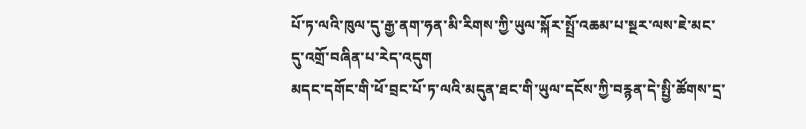པོ་ཏ་ལའི་ཁུལ་དུ་རྒྱ་ནག་ཧན་མི་རིགས་ཀྱི་ཡུལ་སྐོར་སྤྲོ་འཆམ་པ་སྔར་ལས་ཇེ་མང་དུ་འགྲོ་བཞིན་པ་རེད་འདུག
མདང་དགོང་གི་ཕོ་བྲང་པོ་ཏ་ལའི་མདུན་ཐང་གི་ཡུལ་དངོས་ཀྱི་བརྙན་དེ་སྤྱི་ཚོགས་དྲ་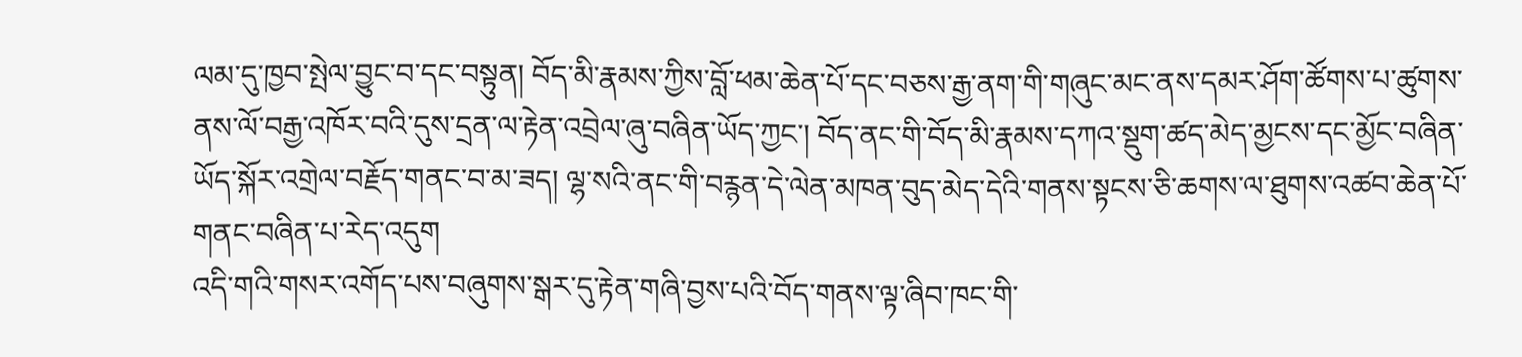ལམ་དུ་ཁྱབ་སྤེལ་བྱུང་བ་དང་བསྟུན། བོད་མི་རྣམས་ཀྱིས་བློ་ཕམ་ཆེན་པོ་དང་བཅས་རྒྱ་ནག་གི་གཞུང་མང་ནས་དམར་ཤོག་ཚོགས་པ་ཚུགས་ནས་ལོ་བརྒྱ་འཁོར་བའི་དུས་དྲན་ལ་རྟེན་འབྲེལ་ཞུ་བཞིན་ཡོད་ཀྱང་། བོད་ནང་གི་བོད་མི་རྣམས་དཀའ་སྡུག་ཚད་མེད་མྱངས་དང་མྱོང་བཞིན་ཡོད་སྐོར་འགྲེལ་བརྗོད་གནང་བ་མ་ཟད། ལྷ་སའི་ནང་གི་བརྙན་དེ་ལེན་མཁན་བུད་མེད་དེའི་གནས་སྟངས་ཅི་ཆགས་ལ་ཐུགས་འཚབ་ཆེན་པོ་གནང་བཞིན་པ་རེད་འདུག
འདི་གའི་གསར་འགོད་པས་བཞུགས་སྒར་དུ་རྟེན་གཞི་བྱས་པའི་བོད་གནས་ལྟ་ཞིབ་ཁང་གི་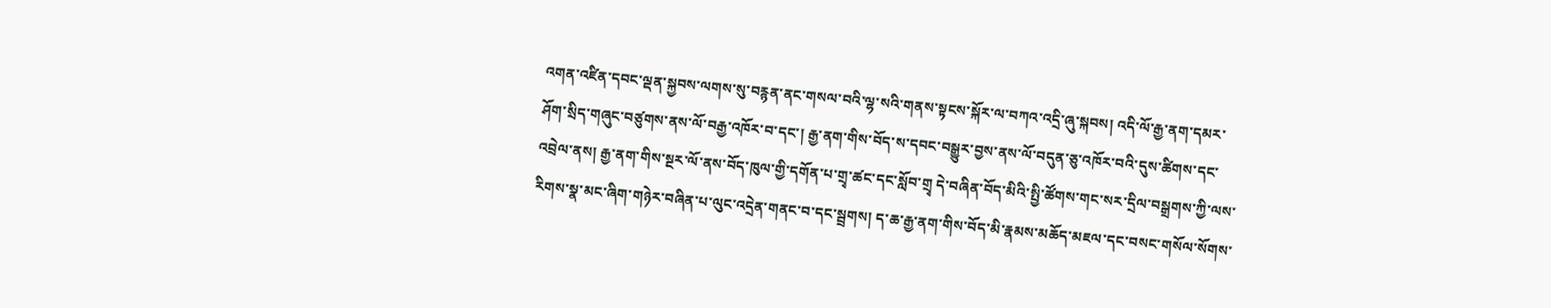འགན་འཛིན་དབང་ལྡན་སྐྱབས་ལགས་སུ་བརྙན་ནང་གསལ་བའི་ལྷ་སའི་གནས་སྟངས་སྐོར་ལ་བཀའ་འདྲི་ཞུ་སྐབས། འདི་ལོ་རྒྱ་ནག་དམར་ཤོག་སྲིད་གཞུང་བཙུགས་ནས་ལོ་བརྒྱ་འཁོར་བ་དང་། རྒྱ་ནག་གིས་བོད་ས་དབང་བསྒྱུར་བྱས་ནས་ལོ་བདུན་ཅུ་འཁོར་བའི་དུས་ཚིགས་དང་འབྲེལ་ནས། རྒྱ་ནག་གིས་སྔར་ལོ་ནས་བོད་ཁུལ་གྱི་དགོན་པ་གྲྭ་ཚང་དང་སློབ་གྲྭ དེ་བཞིན་བོད་མིའི་སྤྱི་ཚོགས་གང་སར་དྲིལ་བསྒྲགས་ཀྱི་ལས་རིགས་སྣ་མང་ཞིག་གཉེར་བཞིན་པ་ལུང་འདྲེན་གནང་བ་དང་སྦྲགས། ད་ཆ་རྒྱ་ནག་གིས་བོད་མི་རྣམས་མཆོད་མཇལ་དང་བསང་གསོལ་སོགས་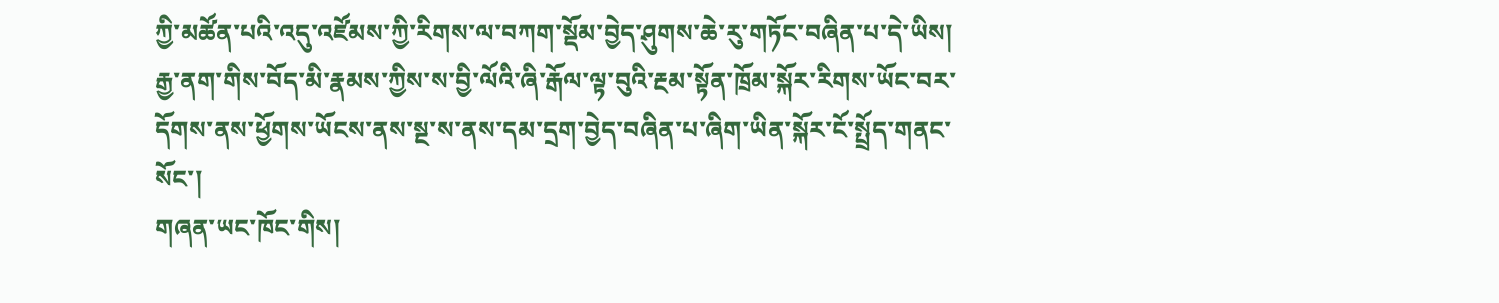ཀྱི་མཚོན་པའི་འདུ་འཛོམས་ཀྱི་རིགས་ལ་བཀག་སྡོམ་བྱེད་ཤུགས་ཆེ་རུ་གཏོང་བཞིན་པ་དེ་ཡིས། རྒྱ་ནག་གིས་བོད་མི་རྣམས་ཀྱིས་ས་བྱི་ལོའི་ཞི་རྒོལ་ལྟ་བུའི་རྔམ་སྟོན་ཁྲོམ་སྐོར་རིགས་ཡོང་བར་དོགས་ནས་ཕྱོགས་ཡོངས་ནས་སྔ་ས་ནས་དམ་དྲག་བྱེད་བཞིན་པ་ཞིག་ཡིན་སྐོར་ངོ་སྤྲོད་གནང་སོང་།
གཞན་ཡང་ཁོང་གིས།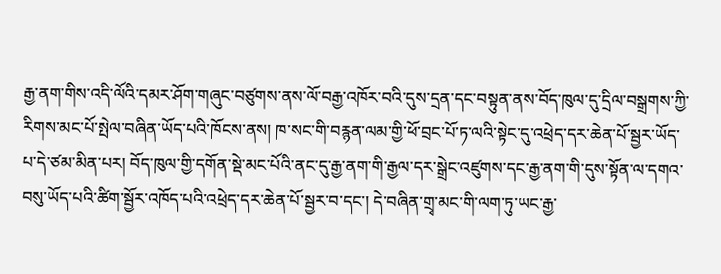རྒྱ་ནག་གིས་འདི་ལོའི་དམར་ཤོག་གཞུང་བཙུགས་ནས་ལོ་བརྒྱ་འཁོར་བའི་དུས་དྲན་དང་བསྟུན་ནས་བོད་ཁུལ་དུ་དྲིལ་བསྒྲགས་ཀྱི་རིགས་མང་པོ་སྤེལ་བཞིན་ཡོད་པའི་ཁོངས་ནས། ཁ་སང་གི་བརྙན་ལམ་གྱི་ཕོ་བྲང་པོ་ཏ་ལའི་སྟེང་དུ་འཕྲེད་དར་ཆེན་པོ་སྦྱར་ཡོད་པ་དེ་ཙམ་མིན་པར། བོད་ཁུལ་གྱི་དགོན་སྡེ་མང་པོའི་ནང་དུ་རྒྱ་ནག་གི་རྒྱལ་དར་སྒྲེང་འཛུགས་དང་རྒྱ་ནག་གི་དུས་སྟོན་ལ་དགའ་བསུ་ཡོད་པའི་ཚིག་སྦྱོར་འཁོད་པའི་འཕྲེད་དར་ཆེན་པོ་སྦྱར་བ་དང་། དེ་བཞིན་གྲྭ་མང་གི་ལག་ཏུ་ཡང་རྒྱ་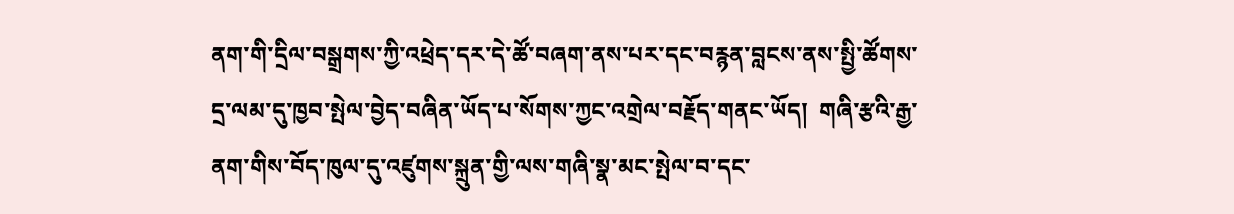ནག་གི་དྲིལ་བསྒྲགས་ཀྱི་འཕྲེད་དར་དེ་ཚོ་བཞག་ནས་པར་དང་བརྙན་བླངས་ནས་སྤྱི་ཚོགས་དྲ་ལམ་དུ་ཁྱབ་སྤེལ་བྱེད་བཞིན་ཡོད་པ་སོགས་ཀྱང་འགྲེལ་བརྗོད་གནང་ཡོད།  གཞི་རྩའི་རྒྱ་ནག་གིས་བོད་ཁུལ་དུ་འཛུགས་སྐྲུན་གྱི་ལས་གཞི་སྣ་མང་སྤེལ་བ་དང་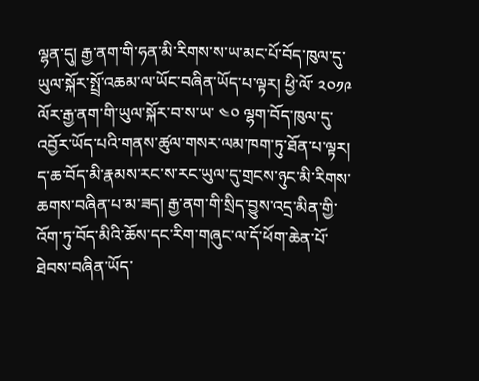ལྷན་དུ། རྒྱ་ནག་གི་ཧན་མི་རིགས་ས་ཡ་མང་པོ་བོད་ཁུལ་དུ་ཡུལ་སྐོར་སྤྲོ་འཆམ་ལ་ཡོང་བཞིན་ཡོད་པ་ལྟར། ཕྱི་ལོ་ ༢༠༡༩ ལོར་རྒྱ་ནག་གི་ཡུལ་སྐོར་བ་ས་ཡ་ ༤༠ ལྷག་བོད་ཁུལ་དུ་འབྱོར་ཡོད་པའི་གནས་ཚུལ་གསར་ལམ་ཁག་ཏུ་ཐོན་པ་ལྟར། ད་ཆ་བོད་མི་རྣམས་རང་ས་རང་ཡུལ་དུ་གྲངས་ཉུང་མི་རིགས་ཆགས་བཞིན་པ་མ་ཟད། རྒྱ་ནག་གི་སྲིད་བྱུས་འདྲ་མིན་གྱི་འོག་ཏུ་བོད་མིའི་ཆོས་དང་རིག་གཞུང་ལ་དོ་ཕོག་ཆེན་པོ་ཐེབས་བཞིན་ཡོད་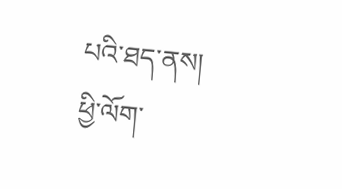པའི་ཐད་ནས། ཕྱི་ལོག་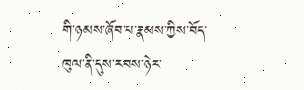གི་ཉམས་ཞོབ་པ་རྣམས་ཀྱིས་བོད་ཁུལ་ནི་དུས་རབས་ཉེར་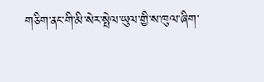གཅིག་ནང་གི་མི་སེར་སྤེལ་ཡུལ་གྱི་ས་ཁུལ་ཞིག་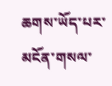ཆགས་ཡོད་པར་མངོན་གསལ་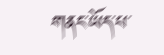གནང་ཡོད་པ་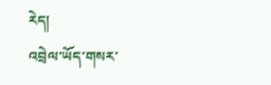རེད།
འབྲེལ་ཡོད་གསར་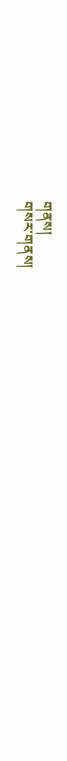གནས།
གསར་གནས།